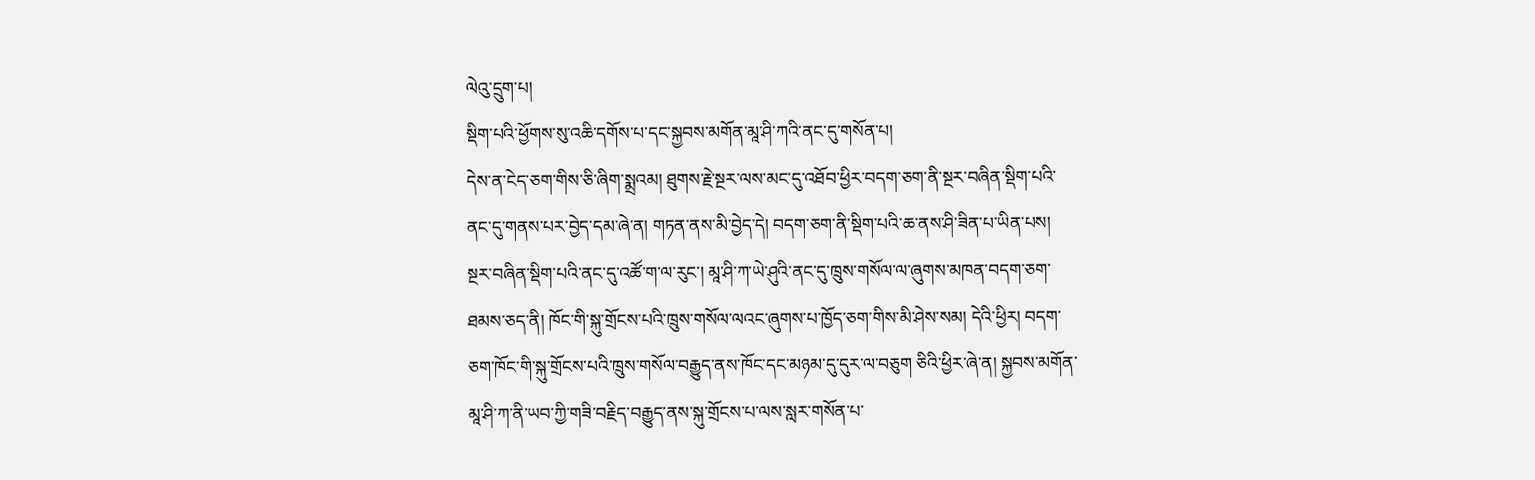ལེའུ་དྲུག་པ།
སྡིག་པའི་ཕྱོགས་སུ་འཆི་དགོས་པ་དང་སྐྱབས་མགོན་མཱ་ཤི་ཀའི་ནང་དུ་གསོན་པ།
དེས་ན་ངེད་ཅག་གིས་ཅི་ཞིག་སྨྲའམ། ཐུགས་རྗེ་སྔར་ལས་མང་དུ་འཐོབ་ཕྱིར་བདག་ཅག་ནི་སྔར་བཞིན་སྡིག་པའི་ནང་དུ་གནས་པར་བྱེད་དམ་ཞེ་ན། གཏན་ནས་མི་བྱེད་དེ། བདག་ཅག་ནི་སྡིག་པའི་ཆ་ནས་ཤི་ཟིན་པ་ཡིན་པས། སྔར་བཞིན་སྡིག་པའི་ནང་དུ་འཚོ་ག་ལ་རུང་། མཱ་ཤི་ཀ་ཡེ་ཤུའི་ནང་དུ་ཁྲུས་གསོལ་ལ་ཞུགས་མཁན་བདག་ཅག་ཐམས་ཅད་ནི། ཁོང་གི་སྐུ་གྲོངས་པའི་ཁྲུས་གསོལ་ལའང་ཞུགས་པ་ཁྱོད་ཅག་གིས་མི་ཤེས་སམ། དེའི་ཕྱིར། བདག་ཅག་ཁོང་གི་སྐུ་གྲོངས་པའི་ཁྲུས་གསོལ་བརྒྱུད་ནས་ཁོང་དང་མཉམ་དུ་དུར་ལ་བཅུག ཅིའི་ཕྱིར་ཞེ་ན། སྐྱབས་མགོན་མཱ་ཤི་ཀ་ནི་ཡབ་ཀྱི་གཟི་བརྗིད་བརྒྱུད་ནས་སྐུ་གྲོངས་པ་ལས་སླར་གསོན་པ་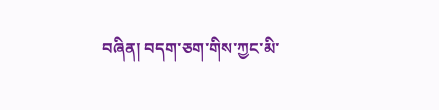བཞིན། བདག་ཅག་གིས་ཀྱང་མི་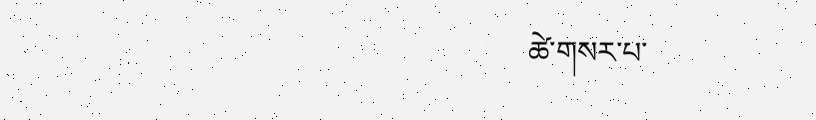ཚེ་གསར་པ་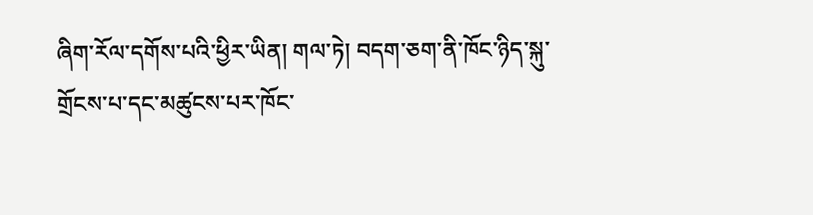ཞིག་རོལ་དགོས་པའི་ཕྱིར་ཡིན། གལ་ཏེ། བདག་ཅག་ནི་ཁོང་ཉིད་སྐུ་གྲོངས་པ་དང་མཚུངས་པར་ཁོང་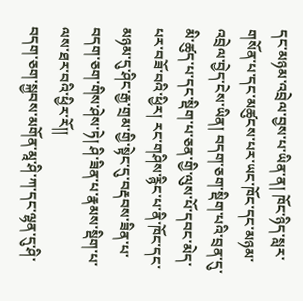དང་མཉམ་འབྲེལ་བྱས་པ་ཡིན་ན། ཁོང་ཉིད་སླར་གསོན་པ་དང་མཚུངས་པར་ཡང་ཁོང་དང་མཉམ་འབྲེལ་བྱེད་ངེས་ཡིན། བདག་ཅག་སྡིག་པའི་བྲན་དུ་མི་ཚུད་པ་དང་སྡིག་པ་ཅན་གྱི་ལུས་པོ་དབང་མེད་པར་བཟོ་བའི་ཕྱིར། རང་གཤིས་རྙིང་པ་ནི་ཁོང་དང་མཉམ་དུ་ཤིང་རྒྱ་གྲམ་གྱི་སྟེང་དུ་བརྡབས་ཟིན་པ་བདག་ཅག་གིས་ཤེས་ཏེ། ཤི་ཟིན་པ་རྣམས་སྡིག་པ་ལས་ཐར་བའི་ཕྱིར་རོ།།
བདག་ཅག་སྐྱབས་མགོན་མཱ་ཤི་ཀ་དང་ལྷན་དུ་ཤི་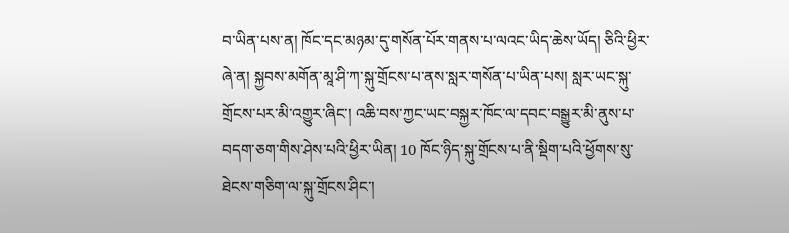བ་ཡིན་པས་ན། ཁོང་དང་མཉམ་དུ་གསོན་པོར་གནས་པ་ལའང་ཡིད་ཆེས་ཡོད། ཅིའི་ཕྱིར་ཞེ་ན། སྐྱབས་མགོན་མཱ་ཤི་ཀ་སྐུ་གྲོངས་པ་ནས་སླར་གསོན་པ་ཡིན་པས། སླར་ཡང་སྐུ་གྲོངས་པར་མི་འགྱུར་ཞིང་། འཆི་བས་ཀྱང་ཡང་བསྐྱར་ཁོང་ལ་དབང་བསྒྱུར་མི་ནུས་པ་བདག་ཅག་གིས་ཤེས་པའི་ཕྱིར་ཡིན། 10 ཁོང་ཉིད་སྐུ་གྲོངས་པ་ནི་སྡིག་པའི་ཕྱོགས་སུ་ཐེངས་གཅིག་ལ་སྐུ་གྲོངས་ཤིང་།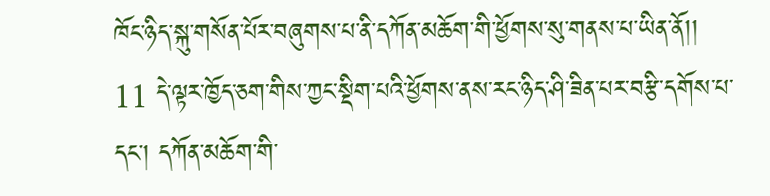ཁོང་ཉིད་སྐུ་གསོན་པོར་བཞུགས་པ་ནི་དཀོན་མཆོག་གི་ཕྱོགས་སུ་གནས་པ་ཡིན་ནོ།།
11 དེ་ལྟར་ཁྱོད་ཅག་གིས་ཀྱང་སྡིག་པའི་ཕྱོགས་ནས་རང་ཉིད་ཤི་ཟིན་པར་བརྩི་དགོས་པ་དང་། དཀོན་མཆོག་གི་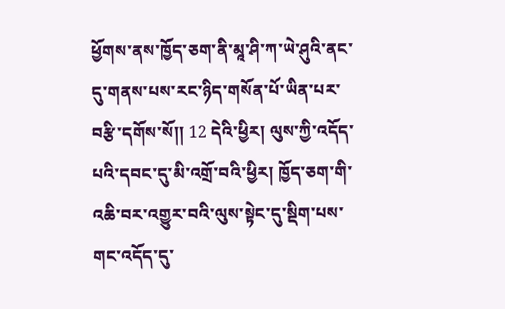ཕྱོགས་ནས་ཁྱོད་ཅག་ནི་མཱ་ཤི་ཀ་ཡེ་ཤུའི་ནང་དུ་གནས་པས་རང་ཉིད་གསོན་པོ་ཡིན་པར་བརྩི་དགོས་སོ།། 12 དེའི་ཕྱིར། ལུས་ཀྱི་འདོད་པའི་དབང་དུ་མི་འགྲོ་བའི་ཕྱིར། ཁྱོད་ཅག་གི་འཆི་བར་འགྱུར་བའི་ལུས་སྟེང་དུ་སྡིག་པས་གང་འདོད་དུ་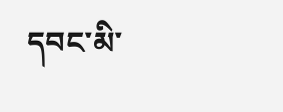དབང་མི་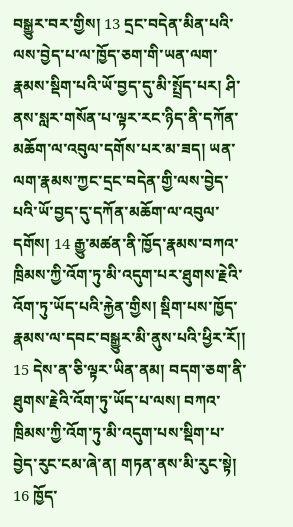བསྒྱུར་བར་གྱིས། 13 དྲང་བདེན་མིན་པའི་ལས་བྱེད་པ་ལ་ཁྱོད་ཅག་གི་ཡན་ལག་རྣམས་སྡིག་པའི་ཡོ་བྱད་དུ་མི་སྤྲོད་པར། ཤི་ནས་སླར་གསོན་པ་ལྟར་རང་ཉིད་ནི་དཀོན་མཆོག་ལ་འབུལ་དགོས་པར་མ་ཟད། ཡན་ལག་རྣམས་ཀྱང་དྲང་བདེན་གྱི་ལས་བྱེད་པའི་ཡོ་བྱད་དུ་དཀོན་མཆོག་ལ་འབུལ་དགོས། 14 རྒྱུ་མཚན་ནི་ཁྱོད་རྣམས་བཀའ་ཁྲིམས་ཀྱི་འོག་ཏུ་མི་འདུག་པར་ཐུགས་རྗེའི་འོག་ཏུ་ཡོད་པའི་རྐྱེན་གྱིས། སྡིག་པས་ཁྱོད་རྣམས་ལ་དབང་བསྒྱུར་མི་ནུས་པའི་ཕྱིར་རོ།།
15 དེས་ན་ཅི་ལྟར་ཡིན་ནམ། བདག་ཅག་ནི་ཐུགས་རྗེའི་འོག་ཏུ་ཡོད་པ་ལས། བཀའ་ཁྲིམས་ཀྱི་འོག་ཏུ་མི་འདུག་པས་སྡིག་པ་བྱེད་རུང་ངམ་ཞེ་ན། གཏན་ནས་མི་རུང་སྟེ། 16 ཁྱོད་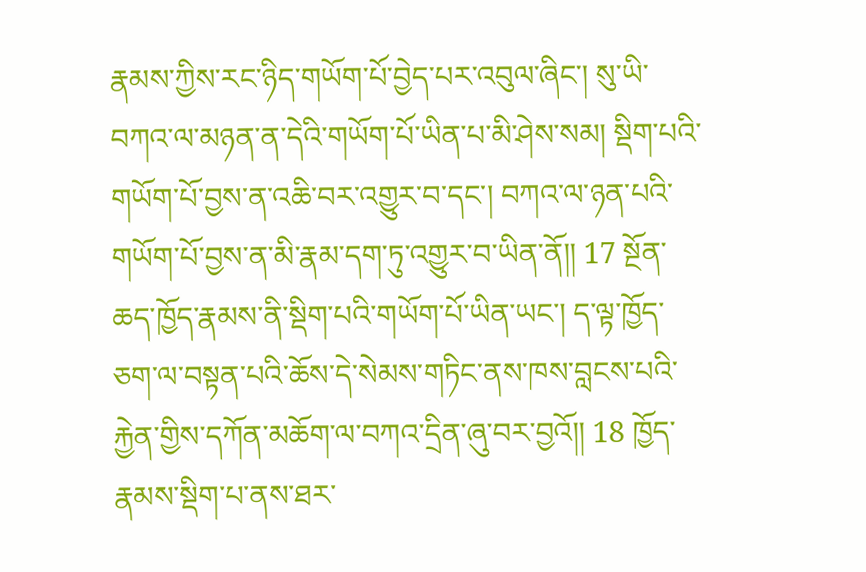རྣམས་ཀྱིས་རང་ཉིད་གཡོག་པོ་བྱེད་པར་འབུལ་ཞིང་། སུ་ཡི་བཀའ་ལ་མཉན་ན་དེའི་གཡོག་པོ་ཡིན་པ་མི་ཤེས་སམ། སྡིག་པའི་གཡོག་པོ་བྱས་ན་འཆི་བར་འགྱུར་བ་དང་། བཀའ་ལ་ཉན་པའི་གཡོག་པོ་བྱས་ན་མི་རྣམ་དག་ཏུ་འགྱུར་བ་ཡིན་ནོ།། 17 སྔོན་ཆད་ཁྱོད་རྣམས་ནི་སྡིག་པའི་གཡོག་པོ་ཡིན་ཡང་། ད་ལྟ་ཁྱོད་ཅག་ལ་བསྟན་པའི་ཆོས་དེ་སེམས་གཏིང་ནས་ཁས་བླངས་པའི་རྐྱེན་གྱིས་དཀོན་མཆོག་ལ་བཀའ་དྲིན་ཞུ་བར་བྱའོ།། 18 ཁྱོད་རྣམས་སྡིག་པ་ནས་ཐར་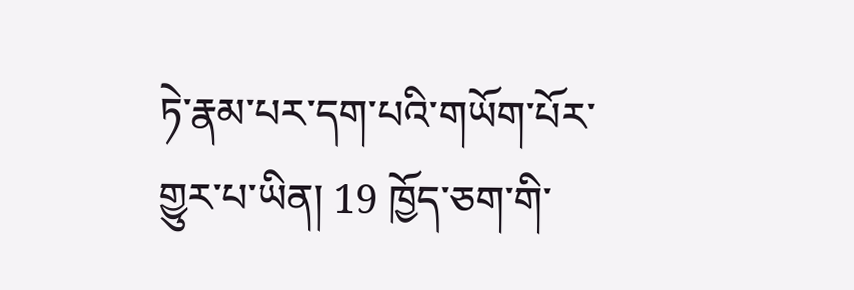ཏེ་རྣམ་པར་དག་པའི་གཡོག་པོར་གྱུར་པ་ཡིན། 19 ཁྱོད་ཅག་གི་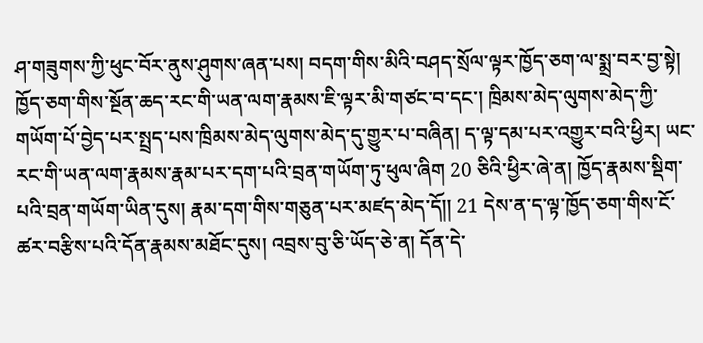ཤ་གཟུགས་ཀྱི་ཕུང་བོར་ནུས་ཤུགས་ཞན་པས། བདག་གིས་མིའི་བཤད་སྲོལ་ལྟར་ཁྱོད་ཅག་ལ་སྨྲ་བར་བྱ་སྟེ། ཁྱོད་ཅག་གིས་སྔོན་ཆད་རང་གི་ཡན་ལག་རྣམས་ཇི་ལྟར་མི་གཙང་བ་དང་། ཁྲིམས་མེད་ལུགས་མེད་ཀྱི་གཡོག་པོ་བྱེད་པར་སྤྲད་པས་ཁྲིམས་མེད་ལུགས་མེད་དུ་གྱུར་པ་བཞིན། ད་ལྟ་དམ་པར་འགྱུར་བའི་ཕྱིར། ཡང་རང་གི་ཡན་ལག་རྣམས་རྣམ་པར་དག་པའི་བྲན་གཡོག་ཏུ་ཕུལ་ཞིག 20 ཅིའི་ཕྱིར་ཞེ་ན། ཁྱོད་རྣམས་སྡིག་པའི་བྲན་གཡོག་ཡིན་དུས། རྣམ་དག་གིས་གཅུན་པར་མཛད་མེད་དོ།། 21 དེས་ན་ད་ལྟ་ཁྱོད་ཅག་གིས་ངོ་ཚར་བརྩིས་པའི་དོན་རྣམས་མཐོང་དུས། འབྲས་བུ་ཅི་ཡོད་ཅེ་ན། དོན་དེ་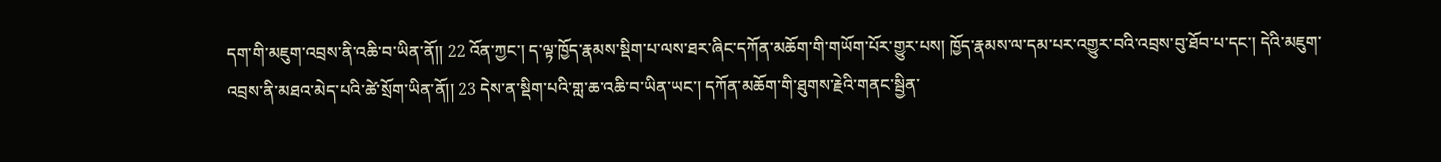དག་གི་མཇུག་འབྲས་ནི་འཆི་བ་ཡིན་ནོ།། 22 འོན་ཀྱང་། ད་ལྟ་ཁྱོད་རྣམས་སྡིག་པ་ལས་ཐར་ཞིང་དཀོན་མཆོག་གི་གཡོག་པོར་གྱུར་པས། ཁྱོད་རྣམས་ལ་དམ་པར་འགྱུར་བའི་འབྲས་བུ་ཐོབ་པ་དང་། དེའི་མཇུག་འབྲས་ནི་མཐའ་མེད་པའི་ཚེ་སྲོག་ཡིན་ནོ།། 23 དེས་ན་སྡིག་པའི་གླ་ཆ་འཆི་བ་ཡིན་ཡང་། དཀོན་མཆོག་གི་ཐུགས་རྗེའི་གནང་སྦྱིན་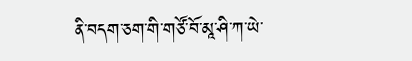ནི་བདག་ཅག་གི་གཙོ་བོ་མཱ་ཤི་ཀ་ཡེ་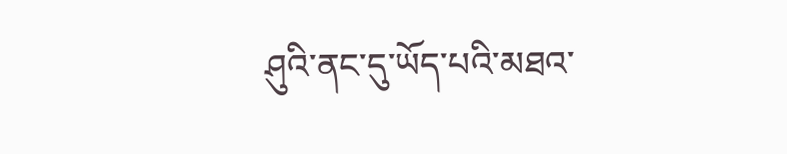ཤུའི་ནང་དུ་ཡོད་པའི་མཐའ་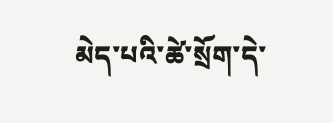མེད་པའི་ཚེ་སྲོག་དེ་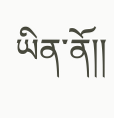ཡིན་ནོ།།